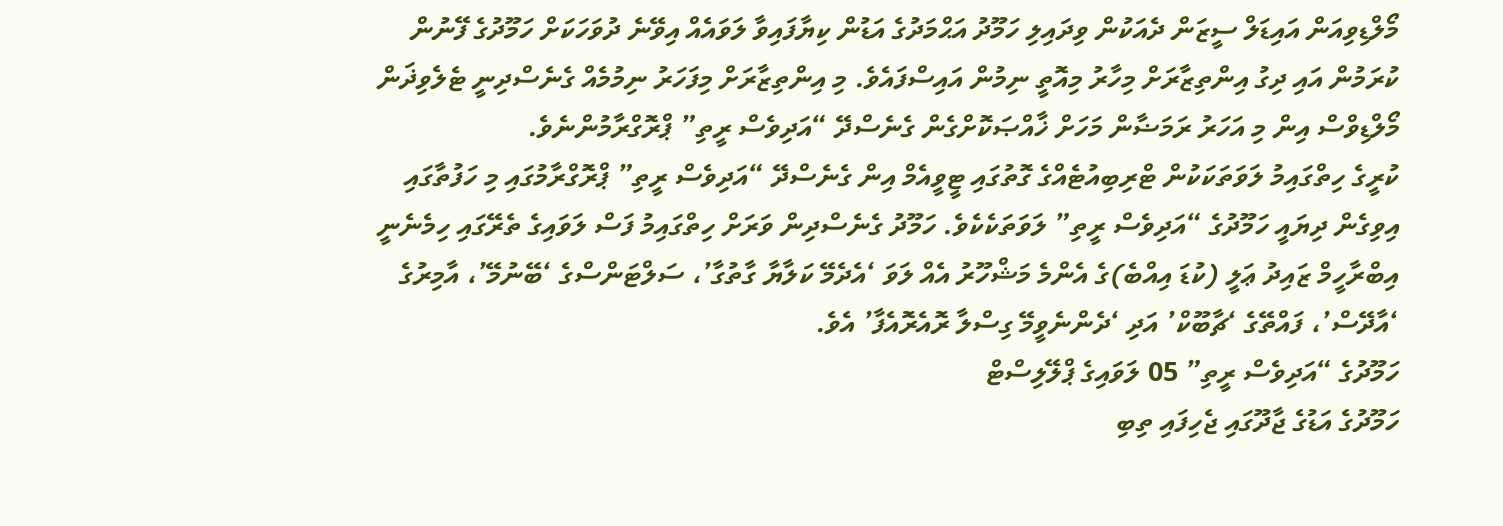މޯލްޑިވިއަން އައިޑަލް ސީޒަން ދެއަކުން ވިދައިލި ހަމޫދު އަޙްމަދުގެ އަޑުން ކިޔާފައިވާ ލަވައެއް އިވޭނެ ދުވަހަކަށް ހަމޫދުގެ ފޭނުން ކުރަމުން އައި ދިގު އިންތިޒާރަށް މިހާރު މިއޮތީ ނިމުން އައިސްފައެވެ. މި އިންތިޒާރަށް މިފަހަރު ނިމުމެއް ގެނެސްދިނީ ޓެލެވިޛަން މޯލްޑިވްސް އިން މި އަހަރު ރަމަޟާން މަހަށް ޚާއްޞަކޮށްގެން ގެނެސްދޭ “އަދިވެސް ރީތި” ޕްރޮގްރާމުންނެވެ.
ކުރީގެ ހިތްގައިމު ލަވަތަކަކުން ޓްރިބިއުޓެއްގެ ގޮތުގައި ޓީވީއެމް އިން ގެނެސްދޭ “އަދިވެސް ރީތި” ޕްރޮގްރާމުގައި މި ހަފުތާގައި އިވިގެން ދިޔައީ ހަމޫދުގެ “އަދިވެސް ރީތި” ލަވަތަކެކެވެ. ހަމޫދު ގެނެސްދިން ވަރަށް ހިތްގައިމު ފަސް ލަވައިގެ ތެރޭގައި ހިމެނެނީ އިބްރާހީމް ޒައިދު ޢަލީ (ކުޑަ އިއްބެ)ގެ އެންމެ މަޝްހޫރު އެއް ލަވަ ‘އެދެމޭ ކަލާޔާ ގާތުގާ’، ސަލްޓަންސްގެ ‘ބޭނުމޭ’، އާމިރުގެ ‘އާދޭސް’، ފައްތޭގެ ‘ޗާބޫކް’ އަދި ‘ދެންނެވީމޭ ގިސްލާ ރޮއެރޮއެފާ’ އެވެ.
ހަމޫދުގެ “އަދިވެސް ރީތި” 05 ލަވައިގެ ޕްލޭލިސްޓް
ހަމޫދުގެ އަޑުގެ ޖާދޫގައި ޖެހިފައި ތިބި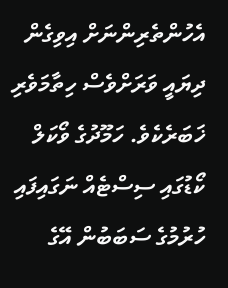އެހުންތެރިންނަށް އިވިގެން ދިޔައީ ވަރަށްވެސް ހިތާމަވެރި ޚަބަރެކެވެ. ހަމޫދުގެ ވޯކަލް ކޯޑުގައި ސިސްޓެއް ނަގައިފައި ހުރުމުގެ ސަބަބުން އޭގެ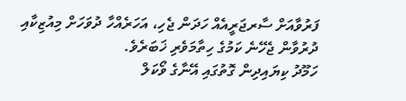ފަރުވާއަށް ސާރޖަރީއެއް ހަދަން ޖެހި، އަހަރެއްހާ ދުވަހަށް މިއުޒިކާއި ދުރުވާން ޖެހޭނެ ކަމުގެ ހިތާމަވެރި ޚަބަރެވެ.
ހަމޫދު ކިޔައިދިން ގޮތުގައި އޭނާގެ ވޯކަލް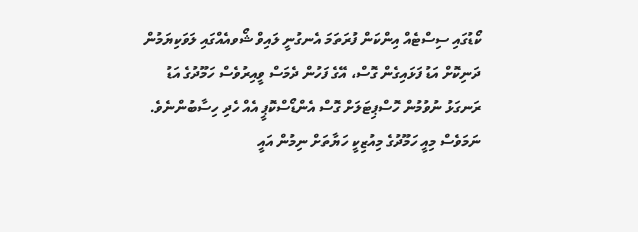ކޯޑުގައި ސިސްޓެއް އިންކަން ފުރަތަމަ އެނގުނީ ލައިވް ޝޯވއެއްގައި ލަވަކިޔަމުން ދަނިކޮށް އަޑު ފަޅައިގެން ގޮސް، އޭގެ ފަހުން ދެމަސް ވީއިރުވެސް ހަމޫދުގެ އަޑު ރަނގަޅު ނުވުމުން ހޮސްޕިޓަލަށް ގޮސް އެންޑޯސްކޮޕީ އެއް ހެދި ހިސާބުންނެވެ. ނަމަވެސް މިއީ ހަމޫދުގެ މިއުޒިކީ ހަޔާތަށް ނިމުން އައީ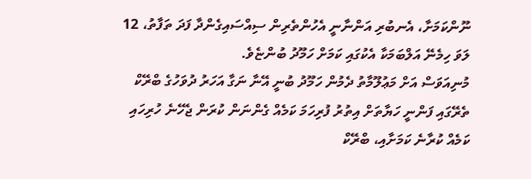ނޫންކަމަށާ، އެނބުރި އަންނާނީ އެހުންތެރިން ސިއްސައިގެންދާ ފަދަ ތަފާތު، 12 ލަވަ ހިމެނޭ އަލްބަމަކާ އެކުގައި ކަމަށް ހަމޫދު ބުންޏެވެ.
މުނިއަވަސް އަށް މަޢުލޫމާތު ދެމުން ހަމޫދު ބުނީ އޭނާ ނަގާ އަހަރު ދުވަހުގެ ބްރޭކް ތެރޭގައި ފަންނީ ހަޔާތަށް އިތުރު ފުރިހަމަ ކަމެއް ގެންނަން ކުރަން ޖެހޭނެ ހުރިހައި ކަމެއް ކުރާނެ ކަމަށާއި، ބްރޭކް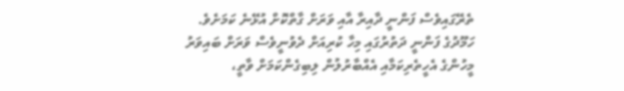ތެރޭގައިވެސް ފަންނީ ދާއިރާ އާއި ވަރަށް ގާތްކޮށް އުޅޭނެ ކަމަށެވެ. ހަމޫދުގެ ފަންނީ ދަތުރުގައި މިހާ ކުރިއަށް ދެވުނީވެސް ވަރަށް ބައިވަރު މީހުންގެ އެހީތެރިކަމާއި އެއްބާރުލުން ލިބިގެންކަމަށް ވާތީ،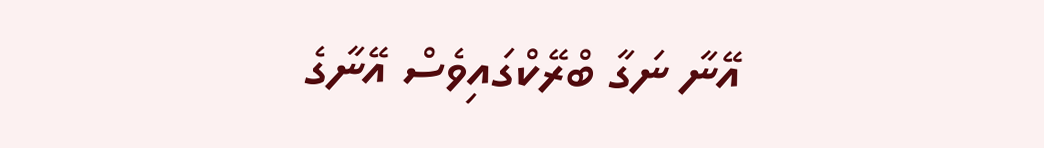އޭނާ ނަގާ ބްރޭކްގައިވެސް އޭނާގެ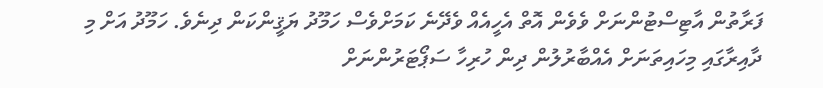ފަރާތުން އާޓިސްޓުންނަށް ވެވެން އޮތް އެހީއެއް ވެދޭނެ ކަމަށްވެސް ހަމޫދު ޔަޤީންކަން ދިނެވެ. ހަމޫދު އަށް މި ދާއިރާގައި މިހައިތަނަށް އެއްބާރުލުން ދިން ހުރިހާ ސަޕޯޓަރުންނަށް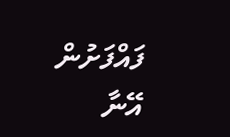ފައްފަށުން އޭނާ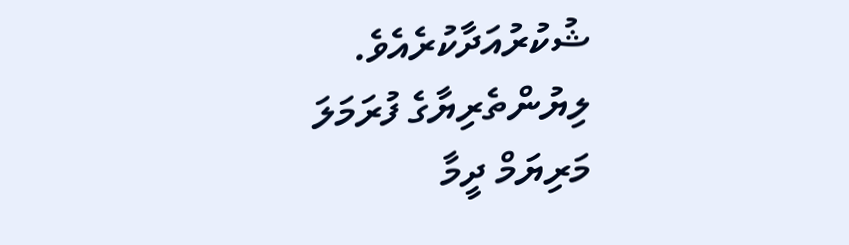ޝުކުރުއަދާކުރެއެވެ.
ލިޔުންތެރިޔާގެ ފުރަމަލަ
މަރިޔަމް ދީމާ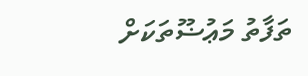ތަފާތު މަޢުޟޫތަކަށް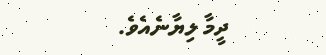ދީމާ ލިޔާނެއެވެ.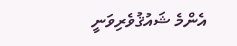އެންމެ ޝައުޤުވެރިވަނީ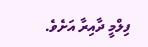ފިލްމީ ދާއިރާ އަށެވެ.